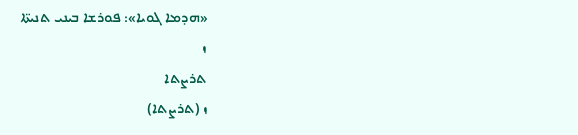«ܗܕܡܐ ܓܘܝܐ»: ܦܘܪܫܐ ܒܝܢܝ ܬܢܝܬ̈ܐ
ܙ
ܬܪܨܬܐ
ܙ (ܬܪܨܬܐ)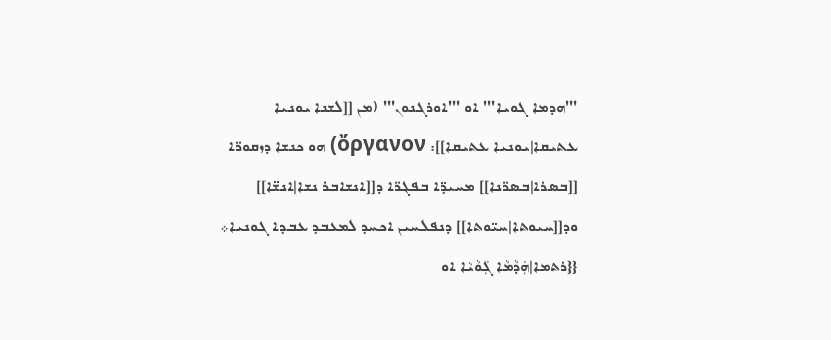'''ܗܕܡܐ ܓܘܝܐ''' ܐܘ '''ܐܘܪܓܢܘܢ''' (ܡܢ [[ܠܫܢܐ ܝܘܢܝܐ ܥܬܝܩܐ|ܝܘܢܝܐ ܥܬܝܩܐ]]: ὄργανον) ܗܘ ܟܢܫܐ ܕܙܩܘܪ̈ܐ [[ܒܣܪܐ|ܒܣܪ̈ܢܐ]] ܡܚܝܕ̈ܐ ܒܦܓܪ̈ܐ ܕ[[ܐܢܫܐܒܪ ܢܫܐ|ܐܢܫ̈ܐ]] ܘܕ[[ܚܝܘܬܐ|ܚܝ̈ܘܬܐ]] ܕܢܦܠܚܝܢ ܐܟܚܕ ܠܡܥܒܕ ܥܒܕܐ ܓܘܢܝܐ܀
{{ܪܬܡܐ|ܗܲܕܵܡܵܐ ܓܲܘܵܝܵܐ ܐܘ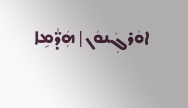ܐܘܿܪܓܲܢܘܿܢ|ܗܲܕ̈ܵܡܹܐ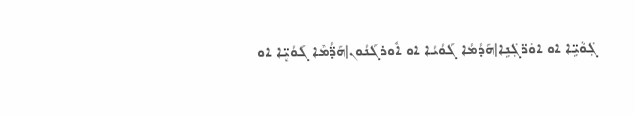ܓܲܘܵܝܹ̈ܐ ܐܘ ܐܘܿܪ̈ܓܲܢܹܐ|ܗܰܕܳܡܳܐ ܓܰܘܳܝܳܐ ܐܘ ܐܽܘܪܓܰܢܳܘܢ|ܗܰܕ̈ܳܡܶܐ ܓܰܘܳܝܷ̈ܐ ܐܘ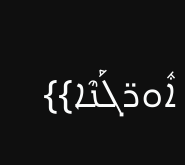ܐܽܘܪ̈ܓܰܢܶܐ}}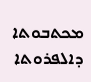ܡܟܬܒܘܬܐ ܕܐܠܦܪܘܬܐ